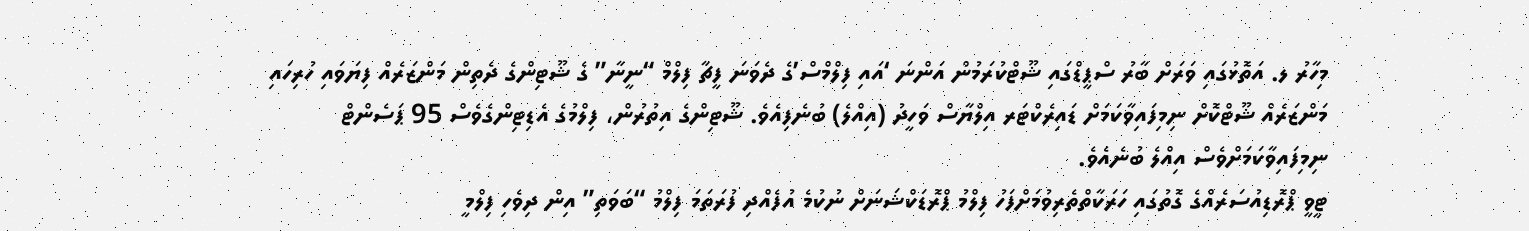މިހާރު ލ. އަތޮޅުގައި ވަރަށް ބާރު ސްޕީޑްގައި ޝޫޓްކުރަމުން އަންނަ ‘އައި ފިލްމްސް’ގެ ދެވަނަ ފީޗާ ފިލްމް “ނީނާ” ގެ ޝޫޓިންގެ ދެތިން މަންޒަރެއް ފިޔަވައި ހުރިހައި މަންޒަރެއް ޝޫޓްކޮށް ނިމިފައިވާކަމަށް ޑައިރެކްޓަރ އިލްޔާސް ވަހީދު (އިއްލެ) ބުނެފިއެވެ. ޝޫޓިންގެ އިތުރުން، ފިލްމުގެ އެޑިޓިންގެވެސް 95 ޕަސެންޓް ނިމިފައިވާކަމަށްވެސް އިއްލެ ބުނެއެވެ.
ޓީވީ ޕްރޮޑިއުސަރެއްގެ ގޮތުގައި ހަރަކާތްތެރިވުމަށްފަހު ފިލްމު ޕްރޮޑަކްޝަނަށް ނުކުމެ އުފެއްދި ފުރަތަމަ ފިލްމު “ބަވަތި” އިން ދިވެހި ފިލްމީ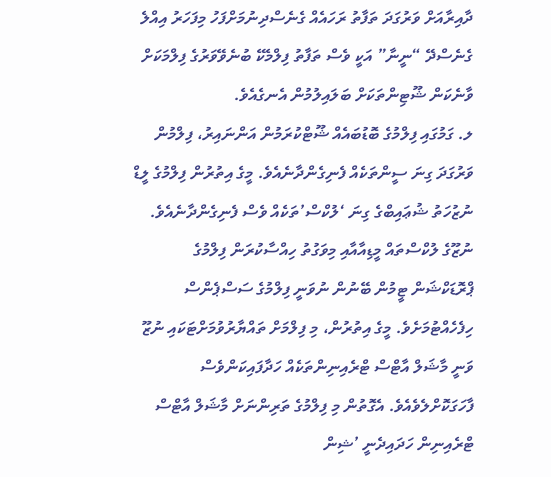ދާއިރާއަށް ވަރުގަދަ ތަފާތު ރަހައެއް ގެނެސްދިނުމަށްފަހު މިފަހަރު އިއްލެ ގެނެސްދޭ “ނީނާ” އަކީ ވެސް ތަފާތު ފިލްމެކޭ ބުނެވޭވަރުގެ ފިލްމަކަށް ވާނެކަން ޝޫޓިންތަކަށް ބަލައިލުމުން އެނގެއެވެ.
ލ. ގަމުގައި ފިލްމުގެ ބޮޑުބައެއް ޝޫޓްކުރަމުން އަންނައިރު، ފިލްމުން ވަރުގަދަ ގިނަ ސީންތަކެއް ފެނިގެންދާނެއެވެ. މީގެ އިތުރުން ފިލްމުގެ ލީޑް ނުޒުހަތު ޝުޢައިބްގެ ގިނަ ‘ލުކްސް’ތަކެއް ވެސް ފެނިގެންދާނެއެވެ. ނުޒޫގެ ލުކްސްތައް މީޑިއާއާއި މިވަގުތު ހިއްސާކުރަން ފިލްމުގެ ޕްރޮޑަކްޝަން ޓީމުން ބޭނުން ނުވަނީ ފިލްމުގެ ސަސްޕެންސް ހިފެހެއްޓުމަށެވެ. މީގެ އިތުރުން، މި ފިލްމަށް ތައްޔާރުވުމަށްޓަކައި ނުޒޫ ވަނީ މާޝަލް އާޓްސް ޓްރެއިނިންތަކެއް ހަދާފައިކަންވެސް ފާހަގަކޮށްލެވެއެވެ. އެގޮތުން މި ފިލްމުގެ ތަރިންނަށް މާޝަލް އާޓްސް ޓްރެއިނިން ހަދައިދެނީ ’ޝިން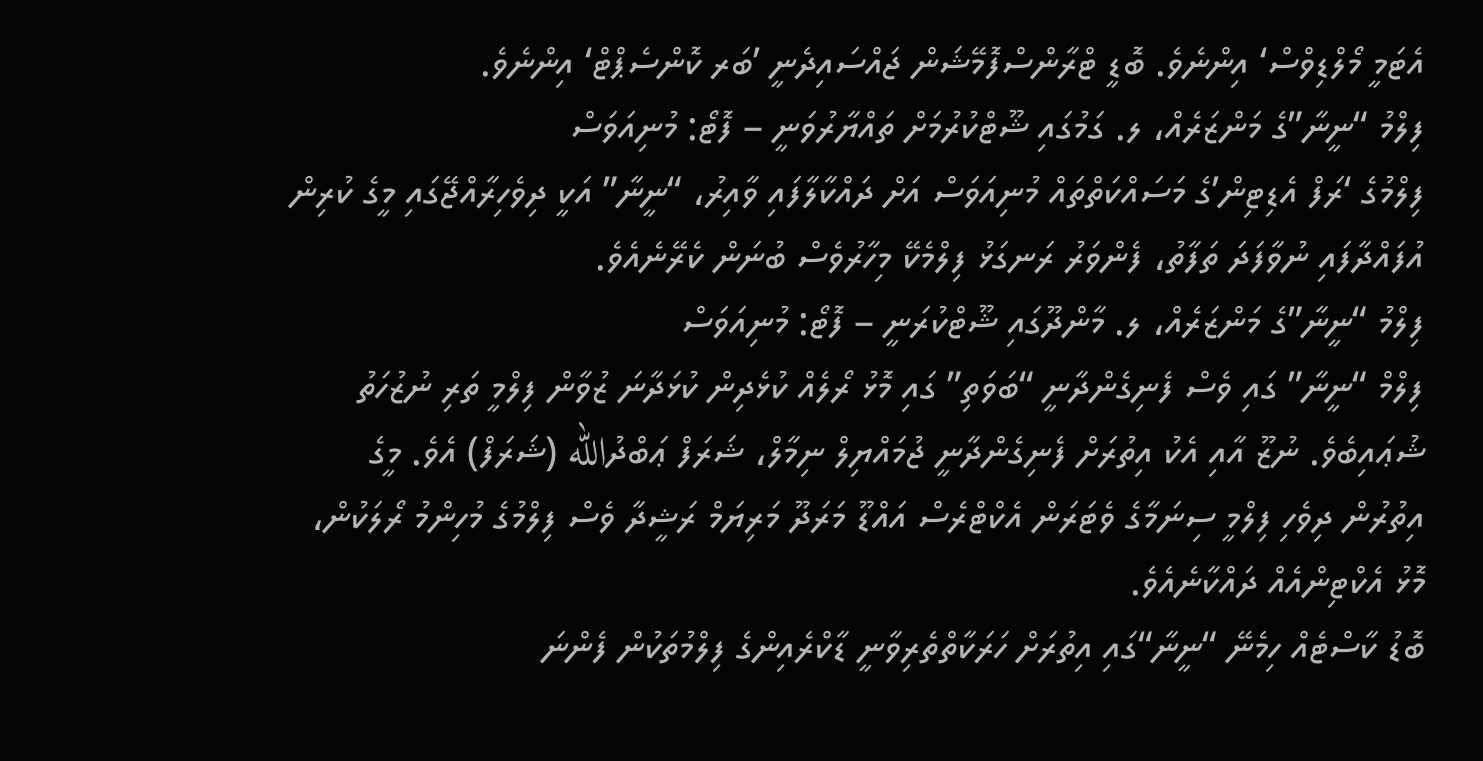އެޓަމީ މޯލްޑިވްސް‘ އިންނެވެ. ބޮޑީ ޓްރާންސްފޮމޭޝަން ޖައްސައިދެނީ ’ބަރ ކޮންސެޕްޓް‘ އިންނެވެ.
ފިލްމު “ނީނާ”ގެ މަންޒަރެއް، ލ. ގަމުގައި ޝޫޓްކުރުމަށް ތައްޔާރުވަނީ – ފޮޓޯ: މުނިއަވަސް
ފިލްމުގެ ‘ރަފް އެޑިޓިން’ގެ މަސައްކަތްތައް މުނިއަވަސް އަށް ދައްކާލާފައި ވާއިރު، “ނީނާ” އަކީ ދިވެހިރާއްޖޭގައި މީގެ ކުރިން އުފައްދާފައި ނުވާފަދަ ތަފާތު، ފެންވަރު ރަނގަޅު ފިލްމެކޭ މިހާރުވެސް ބުނަން ކެރޭނެއެވެ.
ފިލްމު “ނީނާ”ގެ މަންޒަރެއް، ލ. މާންދޫގައި ޝޫޓްކުރަނީ – ފޮޓޯ: މުނިއަވަސް
ފިލްމް “ނީނާ” ގައި ވެސް ފެނިގެންދާނީ “ބަވަތި” ގައި މޮޅު ރޯލެއް ކުޅެދިން ކުޅަދާނަ ޒުވާން ފިލްމީ ތަރި ނުޒުހަތު ޝުޢައިބެވެ. ނުޒޫ އާއި އެކު އިތުރަށް ފެނިގެންދާނީ ޖުމައްޔިލް ނިމާލް، ޝަރަފް ޢަބްދުالله (ޝަރަފް) އެވެ. މީގެ އިތުރުން ދިވެހި ފިލްމީ ސިނަމާގެ ވެޓަރަން އެކްޓްރެސް އައްޑޫ މަރަދޫ މަރިޔަމް ރަޝީދާ ވެސް ފިލްމުގެ މުހިންމު ރޯލަކުން، މޮޅު އެކްޓިންއެއް ދައްކާނެއެވެ.
ބޮޑު ކާސްޓެއް ހިމެނޭ “ނީނާ“ގައި އިތުރަށް ހަރަކާތްތެރިވާނީ ޑާކްރެއިންގެ ފިލްމުތަކުން ފެންނަ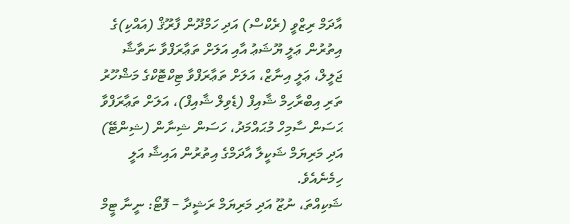އާދަމް ރިޒްވީ (ރެކްސް) އަދި ހަމްދޫން ފާރޫޤް (އައްކި)ގެ އިތުރުން ޢަލީ ޔޫޝަޢު އާއި އަލަށް ތަޢާރަފްވާ ނަތާޝާ ޖަލީލް، ޢަލީ އިނާޒް، އަލަށް ތަޢާރަފްވާ ޓިކްޓޮކްގެ މަޝްހޫރު ތަރި އިބްރާހިމް ޝާއިފް (ޑެވިލް ޝާއިފް)، އަލަށް ތަޢާރަފްވާ ޙަސަން ސާމިހް މުޙައްމަދު، ހަސަން ޝިނާން (ޝިންޓޭ) އަދި މަރިޔަމް ޝަކީލާ އާދަމްގެ އިތުރުން އައިޝާ އަލީ ހިމެނެއެވެ.
ޝަކިއްތަ، ނުޒޫ އަދި މަރިޔަމް ރަޝީދާ – ފޮޓޯ: ނީނާ ޓީމް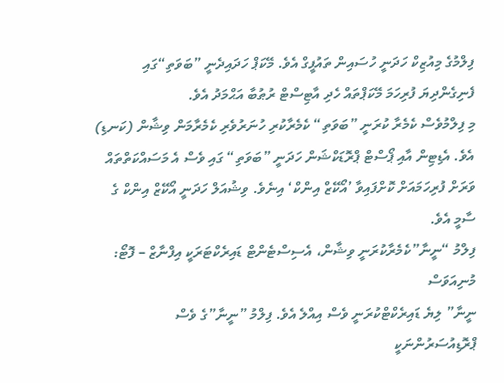ފިލްމުގެ މިއުޒިކް ހަދަނީ ހުސައިން ތައުފީގް އެވެ. މޭކަޕް ހަދައިދެނީ ”ބަވަތި“ގައި ފެނިގެންދިޔަ ފުރިހަމަ މޭކަޕްތައް ހެދި އާޓިސްޓް ރުޠުބާ އަޙްމަދު އެވެ.
މި ފިލްމުވެސް ކެމެރާ ކުރަނީ ”ބަވަތި“ ކެމެރާކުރި ހުނަރުވެރި ކެމެރާމަން ވިޝާން (ކަނޑި) އެވެ. އެޑިޓިން އާއި ޕޯސްޓް ޕްރޮޑަކްޝަން ހަދަނީ ”ބަވަތި“ ގައި ވެސް އެ މަސައްކަތްތައް ވަރަށް ފުރިހަމައަށް ކޮށްފައިވާ ’އޯކޭޒް އިންކް‘ އިނެވެ. ވިޝުއަލް ހަދަނީ އޯކޭޒް އިންކް ގެ ސާމީ އެވެ.
ފިލްމު “ނީނާ”ކެމެރާކުރަނީ ވިޝާން، އެސިސްޓެންޓް ޑައިރެކްޓަރަކީ އިފްނާޒް – ފޮޓޯ: މުނިއަވަސް
ނީނާ” ލިޔެ ޑައިރެކްޓްކުރަނީ ވެސް އިއްލެ އެވެ. ފިލްމު ”ނީނާ”ގެ ވެސް ޕްރޮޑިއުސަރުންނަކީ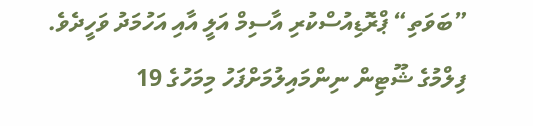”ބަވަތި“ ޕްރޮޑިއުސްކުރި އާސިމް އަލީ އާއި އަހުމަދު ވަހީދެވެ.
ފިލްމުގެ ޝޫޓިން ނިންމައިލުމަށްފަހު މިމަހުގެ 19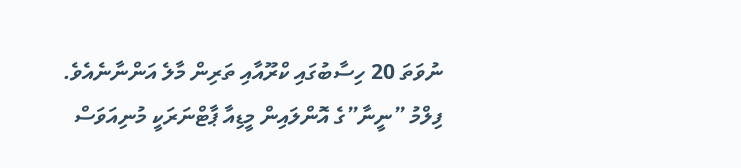ނުވަތަ 20 ހިސާބުގައި ކްރޫއާއި ތަރިން މާލެ އަންނާނެއެވެ.
ފިލްމު ”ނީނާ”ގެ އޮންލައިން މީޑިއާ ޕާޓްނަރަކީ މުނިއަވަސް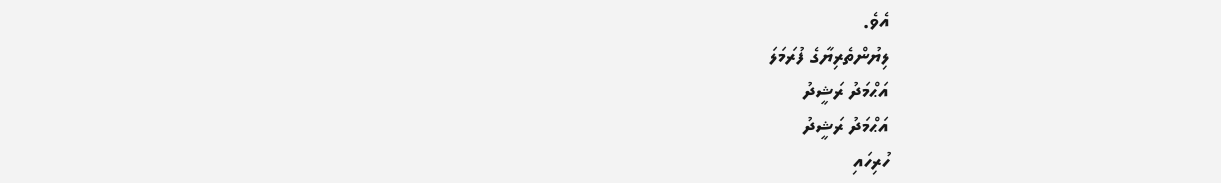އެވެ.
ލިޔުންތެރިޔާގެ ފުރަމަލަ
އަޙްމަދު ރަޝީދު
އަޙްމަދު ރަޝީދު
ހުރިހައި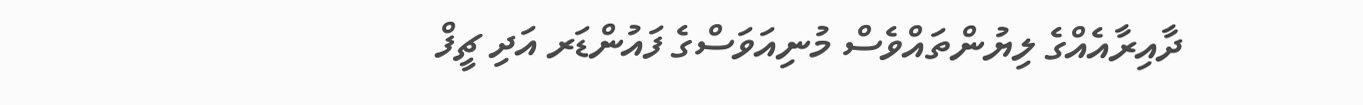ދާއިރާއެއްގެ ލިޔުންތައްވެސް މުނިއަވަސްގެ ފައުންޑަރ އަދި ޗީފް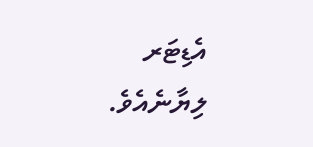އެޑިޓަރ ލިޔާނެއެވެ.